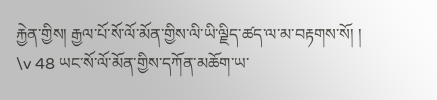རྐྱེན་གྱིས། རྒྱལ་པོ་སོ་ལོ་མོན་གྱིས་ལི་ཡི་ལྗིད་ཚད་ལ་མ་བརྟགས་སོ། ། \v 48 ཡང་སོ་ལོ་མོན་གྱིས་དཀོན་མཆོག་ཡ་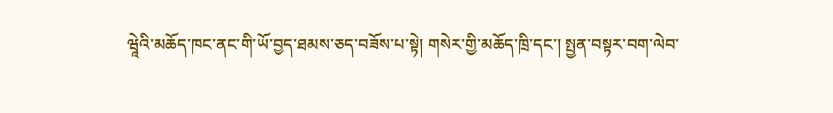ཝཱེའི་མཆོད་ཁང་ནང་གི་ཡོ་བྱད་ཐམས་ཅད་བཟོས་པ་སྟེ། གསེར་གྱི་མཆོད་ཁྲི་དང་། སྤྱན་བསྟར་བག་ལེབ་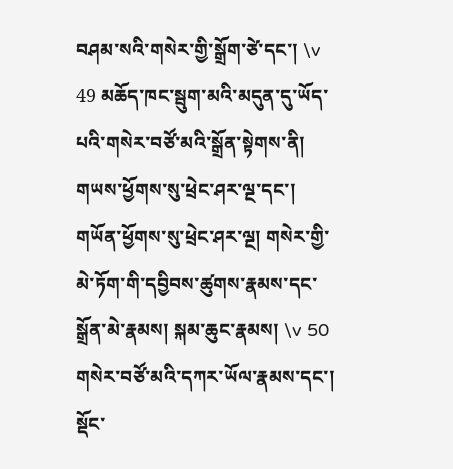བཤམ་སའི་གསེར་གྱི་སྒྲོག་ཙེ་དང་། \v 49 མཆོད་ཁང་སྦུག་མའི་མདུན་དུ་ཡོད་པའི་གསེར་བཙོ་མའི་སྒྲོན་སྟེགས་ནི། གཡས་ཕྱོགས་སུ་ཕྲེང་ཤར་ལྔ་དང་། གཡོན་ཕྱོགས་སུ་ཕྲེང་ཤར་ལྔ། གསེར་གྱི་མེ་ཏོག་གི་དབྱིབས་ཚུགས་རྣམས་དང་སྒྲོན་མེ་རྣམས། སྐམ་ཆུང་རྣམས། \v 50 གསེར་བཙོ་མའི་དཀར་ཡོལ་རྣམས་དང་། སྡོང་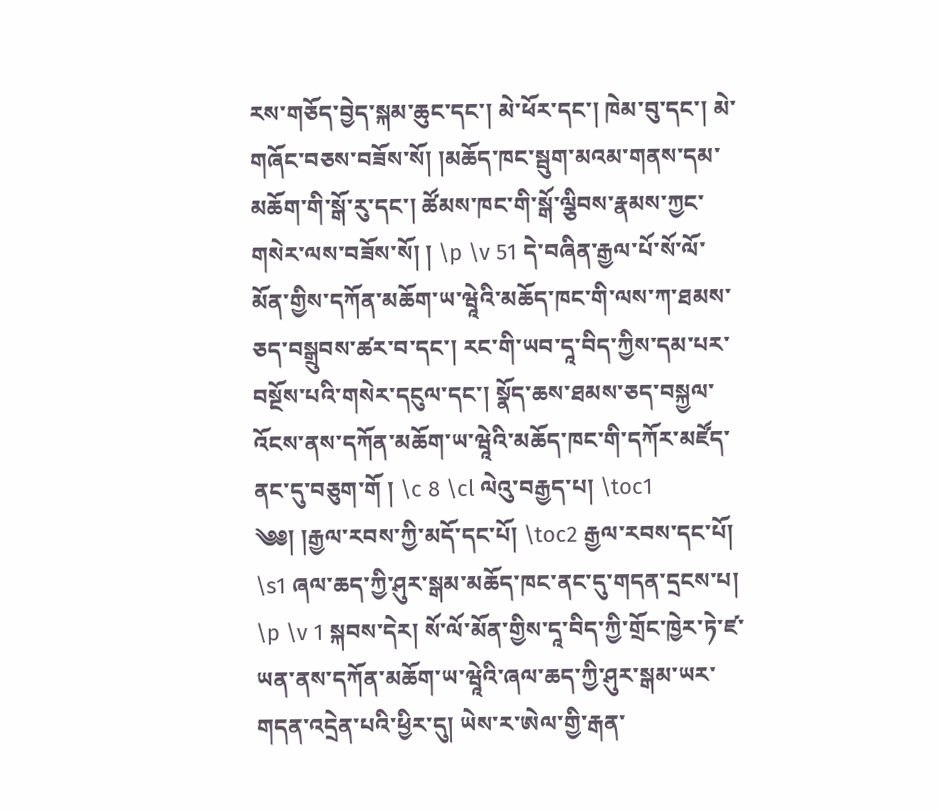རས་གཅོད་བྱེད་སྐམ་ཆུང་དང་། མེ་ཕོར་དང་། ཁེམ་བུ་དང་། མེ་གཞོང་བཅས་བཟོས་སོ། །མཆོད་ཁང་སྦུག་མའམ་གནས་དམ་མཆོག་གི་སྒོ་རུ་དང་། ཚོམས་ཁང་གི་སྒོ་ལྕིབས་རྣམས་ཀྱང་གསེར་ལས་བཟོས་སོ། ། \p \v 51 དེ་བཞིན་རྒྱལ་པོ་སོ་ལོ་མོན་གྱིས་དཀོན་མཆོག་ཡ་ཝཱེའི་མཆོད་ཁང་གི་ལས་ཀ་ཐམས་ཅད་བསྒྲུབས་ཚར་བ་དང་། རང་གི་ཡབ་དཱ་བིད་ཀྱིས་དམ་པར་བསྔོས་པའི་གསེར་དངུལ་དང་། སྣོད་ཆས་ཐམས་ཅད་བསྐྱལ་འོངས་ནས་དཀོན་མཆོག་ཡ་ཝཱེའི་མཆོད་ཁང་གི་དཀོར་མཛོད་ནང་དུ་བཅུག་གོ ། \c 8 \cl ལེའུ་བརྒྱད་པ། \toc1 ༄༅། །རྒྱལ་རབས་ཀྱི་མདོ་དང་པོ། \toc2 རྒྱལ་རབས་དང་པོ། \s1 ཞལ་ཆད་ཀྱི་ཤུར་སྒམ་མཆོད་ཁང་ནང་དུ་གདན་དྲངས་པ། \p \v 1 སྐབས་དེར། སོ་ལོ་མོན་གྱིས་དཱ་བིད་ཀྱི་གྲོང་ཁྱེར་ཏེ་ཛ་ཡན་ནས་དཀོན་མཆོག་ཡ་ཝཱེའི་ཞལ་ཆད་ཀྱི་ཤུར་སྒམ་ཡར་གདན་འདྲེན་པའི་ཕྱིར་དུ། ཡེས་ར་ཨེལ་གྱི་རྒན་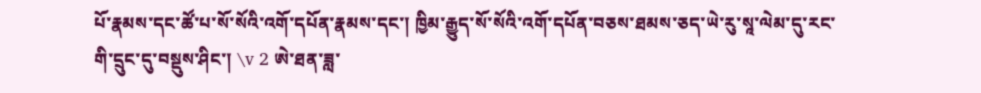པོ་རྣམས་དང་ཚོ་པ་སོ་སོའི་འགོ་དཔོན་རྣམས་དང་། ཁྱིམ་རྒྱུད་སོ་སོའི་འགོ་དཔོན་བཅས་ཐམས་ཅད་ཡེ་རུ་སཱ་ལེམ་དུ་རང་གི་དྲུང་དུ་བསྡུས་ཤིང་། \v 2 ཨེ་ཐན་ཟླ་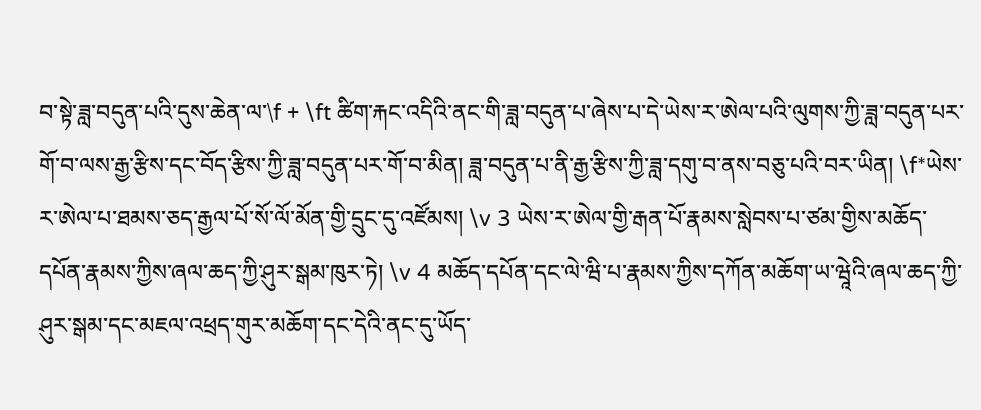བ་སྟེ་ཟླ་བདུན་པའི་དུས་ཆེན་ལ་\f + \ft ཚིག་རྐང་འདིའི་ནང་གི་ཟླ་བདུན་པ་ཞེས་པ་དེ་ཡེས་ར་ཨེལ་པའི་ལུགས་ཀྱི་ཟླ་བདུན་པར་གོ་བ་ལས་རྒྱ་རྩིས་དང་བོད་རྩིས་ཀྱི་ཟླ་བདུན་པར་གོ་བ་མིན། ཟླ་བདུན་པ་ནི་རྒྱ་རྩིས་ཀྱི་ཟླ་དགུ་བ་ནས་བཅུ་པའི་བར་ཡིན། \f*ཡེས་ར་ཨེལ་པ་ཐམས་ཅད་རྒྱལ་པོ་སོ་ལོ་མོན་གྱི་དྲུང་དུ་འཛོམས། \v 3 ཡེས་ར་ཨེལ་གྱི་རྒན་པོ་རྣམས་སླེབས་པ་ཙམ་གྱིས་མཆོད་དཔོན་རྣམས་ཀྱིས་ཞལ་ཆད་ཀྱི་ཤུར་སྒམ་ཁུར་ཏེ། \v 4 མཆོད་དཔོན་དང་ལེ་ཝི་པ་རྣམས་ཀྱིས་དཀོན་མཆོག་ཡ་ཝཱེའི་ཞལ་ཆད་ཀྱི་ཤུར་སྒམ་དང་མཇལ་འཕྲད་གུར་མཆོག་དང་དེའི་ནང་དུ་ཡོད་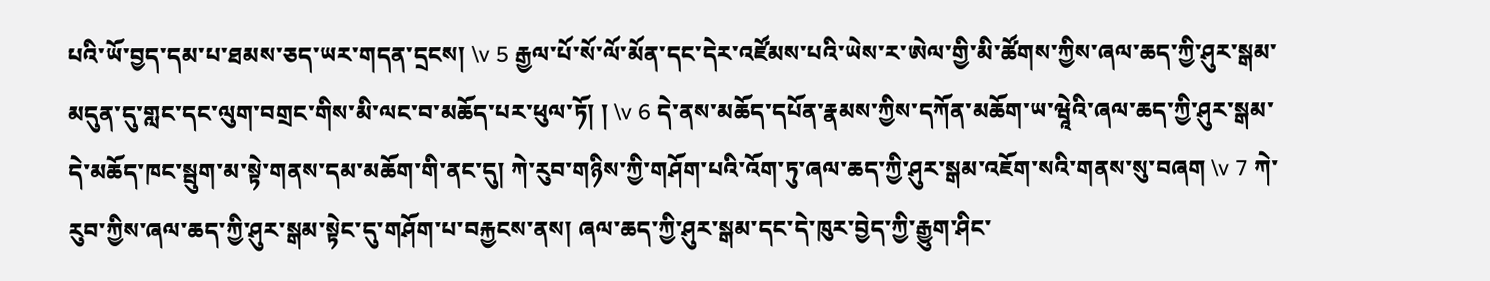པའི་ཡོ་བྱད་དམ་པ་ཐམས་ཅད་ཡར་གདན་དྲངས། \v 5 རྒྱལ་པོ་སོ་ལོ་མོན་དང་དེར་འཛོམས་པའི་ཡེས་ར་ཨེལ་གྱི་མི་ཚོགས་ཀྱིས་ཞལ་ཆད་ཀྱི་ཤུར་སྒམ་མདུན་དུ་གླང་དང་ལུག་བགྲང་གིས་མི་ལང་བ་མཆོད་པར་ཕུལ་ཏོ། ། \v 6 དེ་ནས་མཆོད་དཔོན་རྣམས་ཀྱིས་དཀོན་མཆོག་ཡ་ཝཱེའི་ཞལ་ཆད་ཀྱི་ཤུར་སྒམ་དེ་མཆོད་ཁང་སྦུག་མ་སྟེ་གནས་དམ་མཆོག་གི་ནང་དུ། ཀེ་རུབ་གཉིས་ཀྱི་གཤོག་པའི་འོག་ཏུ་ཞལ་ཆད་ཀྱི་ཤུར་སྒམ་འཇོག་སའི་གནས་སུ་བཞག \v 7 ཀེ་རུབ་ཀྱིས་ཞལ་ཆད་ཀྱི་ཤུར་སྒམ་སྟེང་དུ་གཤོག་པ་བརྐྱངས་ནས། ཞལ་ཆད་ཀྱི་ཤུར་སྒམ་དང་དེ་ཁུར་བྱེད་ཀྱི་རྒྱུག་ཤིང་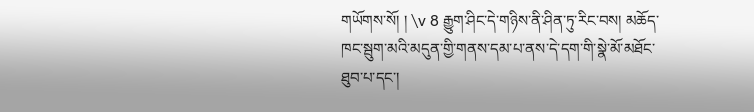གཡོགས་སོ། ། \v 8 རྒྱུག་ཤིང་དེ་གཉིས་ནི་ཤིན་ཏུ་རིང་བས། མཆོད་ཁང་སྦུག་མའི་མདུན་གྱི་གནས་དམ་པ་ནས་དེ་དག་གི་སྣེ་མོ་མཐོང་ཐུབ་པ་དང་།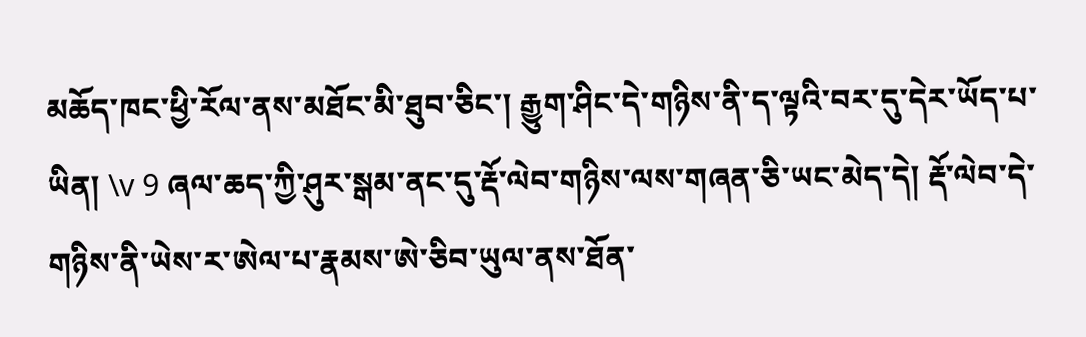མཆོད་ཁང་ཕྱི་རོལ་ནས་མཐོང་མི་ཐུབ་ཅིང་། རྒྱུག་ཤིང་དེ་གཉིས་ནི་ད་ལྟའི་བར་དུ་དེར་ཡོད་པ་ཡིན། \v 9 ཞལ་ཆད་ཀྱི་ཤུར་སྒམ་ནང་དུ་རྡོ་ལེབ་གཉིས་ལས་གཞན་ཅི་ཡང་མེད་དེ། རྡོ་ལེབ་དེ་གཉིས་ནི་ཡེས་ར་ཨེལ་པ་རྣམས་ཨེ་ཅིབ་ཡུལ་ནས་ཐོན་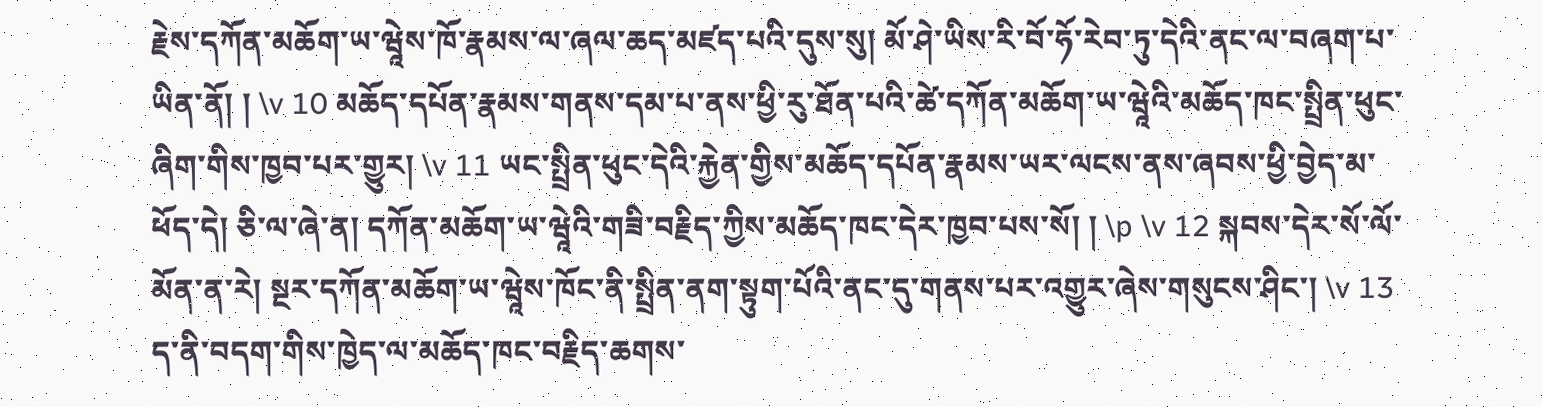རྗེས་དཀོན་མཆོག་ཡ་ཝཱེས་ཁོ་རྣམས་ལ་ཞལ་ཆད་མཛད་པའི་དུས་སུ། མོ་ཤེ་ཡིས་རི་བོ་ཧོ་རེབ་ཏུ་དེའི་ནང་ལ་བཞག་པ་ཡིན་ནོ། ། \v 10 མཆོད་དཔོན་རྣམས་གནས་དམ་པ་ནས་ཕྱི་རུ་ཐོན་པའི་ཚེ་དཀོན་མཆོག་ཡ་ཝཱེའི་མཆོད་ཁང་སྤྲིན་ཕུང་ཞིག་གིས་ཁྱབ་པར་གྱུར། \v 11 ཡང་སྤྲིན་ཕུང་དེའི་རྐྱེན་གྱིས་མཆོད་དཔོན་རྣམས་ཡར་ལངས་ནས་ཞབས་ཕྱི་བྱེད་མ་ཕོད་དེ། ཅི་ལ་ཞེ་ན། དཀོན་མཆོག་ཡ་ཝཱེའི་གཟི་བརྗིད་ཀྱིས་མཆོད་ཁང་དེར་ཁྱབ་པས་སོ། ། \p \v 12 སྐབས་དེར་སོ་ལོ་མོན་ན་རེ། སྔར་དཀོན་མཆོག་ཡ་ཝཱེས་ཁོང་ནི་སྤྲིན་ནག་སྟུག་པོའི་ནང་དུ་གནས་པར་འགྱུར་ཞེས་གསུངས་ཤིང་། \v 13 ད་ནི་བདག་གིས་ཁྱེད་ལ་མཆོད་ཁང་བརྗིད་ཆགས་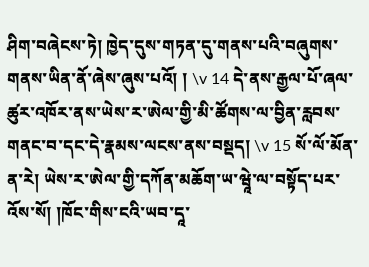ཤིག་བཞེངས་ཏེ། ཁྱེད་དུས་གཏན་དུ་གནས་པའི་བཞུགས་གནས་ཡིན་ནོ་ཞེས་ཞུས་པའོ། ། \v 14 དེ་ནས་རྒྱལ་པོ་ཞལ་ཚུར་འཁོར་ནས་ཡེས་ར་ཨེལ་གྱི་མི་ཚོགས་ལ་བྱིན་རླབས་གནང་བ་དང་དེ་རྣམས་ལངས་ནས་བསྡད། \v 15 སོ་ལོ་མོན་ན་རེ། ཡེས་ར་ཨེལ་གྱི་དཀོན་མཆོག་ཡ་ཝཱེ་ལ་བསྟོད་པར་འོས་སོ། །ཁོང་གིས་ངའི་ཡབ་དཱ་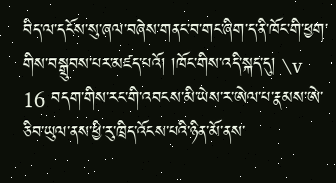བིད་ལ་དངོས་སུ་ཞལ་བཞེས་གནང་བ་གང་ཞིག་ད་ནི་ཁོང་གི་ཕྱག་གིས་བསྒྲུབས་པར་མཛད་པའོ། །ཁོང་གིས་འདི་སྐད་དུ། \v 16 བདག་གིས་རང་གི་འབངས་མི་ཡེས་ར་ཨེལ་པ་རྣམས་ཨེ་ཅིབ་ཡུལ་ནས་ཕྱི་རུ་ཁྲིད་འོངས་པའི་ཉིན་མོ་ནས་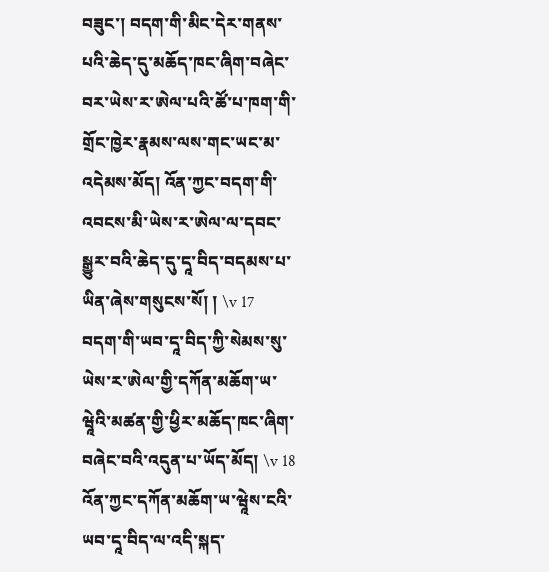བཟུང་། བདག་གི་མིང་དེར་གནས་པའི་ཆེད་དུ་མཆོད་ཁང་ཞིག་བཞེང་བར་ཡེས་ར་ཨེལ་པའི་ཚོ་པ་ཁག་གི་གྲོང་ཁྱེར་རྣམས་ལས་གང་ཡང་མ་འདེམས་མོད། འོན་ཀྱང་བདག་གི་འབངས་མི་ཡེས་ར་ཨེལ་ལ་དབང་སྒྱུར་བའི་ཆེད་དུ་དཱ་བིད་བདམས་པ་ཡིན་ཞེས་གསུངས་སོ། ། \v 17 བདག་གི་ཡབ་དཱ་བིད་ཀྱི་སེམས་སུ་ཡེས་ར་ཨེལ་གྱི་དཀོན་མཆོག་ཡ་ཝཱེའི་མཚན་གྱི་ཕྱིར་མཆོད་ཁང་ཞིག་བཞེང་བའི་འདུན་པ་ཡོད་མོད། \v 18 འོན་ཀྱང་དཀོན་མཆོག་ཡ་ཝཱེས་ངའི་ཡབ་དཱ་བིད་ལ་འདི་སྐད་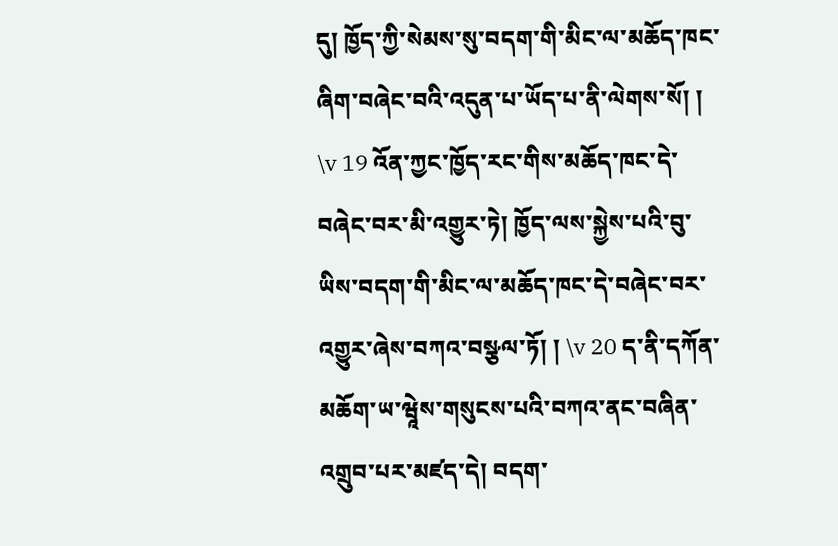དུ། ཁྱོད་ཀྱི་སེམས་སུ་བདག་གི་མིང་ལ་མཆོད་ཁང་ཞིག་བཞེང་བའི་འདུན་པ་ཡོད་པ་ནི་ལེགས་སོ། ། \v 19 འོན་ཀྱང་ཁྱོད་རང་གིས་མཆོད་ཁང་དེ་བཞེང་བར་མི་འགྱུར་ཏེ། ཁྱོད་ལས་སྐྱེས་པའི་བུ་ཡིས་བདག་གི་མིང་ལ་མཆོད་ཁང་དེ་བཞེང་བར་འགྱུར་ཞེས་བཀའ་བསྩལ་ཏོ། ། \v 20 ད་ནི་དཀོན་མཆོག་ཡ་ཝཱེས་གསུངས་པའི་བཀའ་ནང་བཞིན་འགྲུབ་པར་མཛད་དེ། བདག་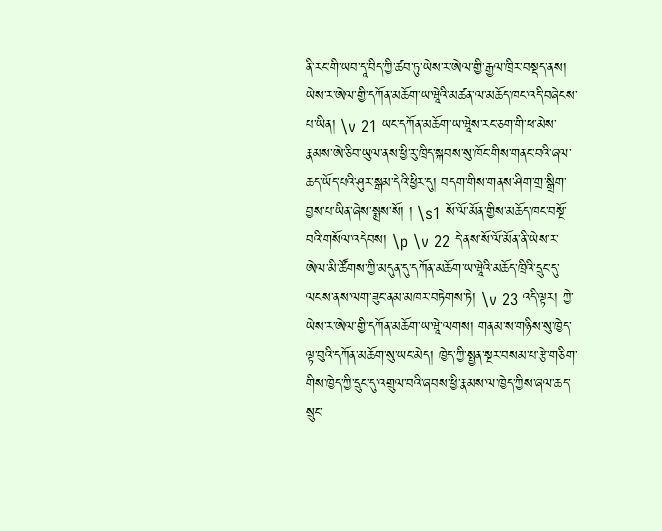ནི་རང་གི་ཡབ་དཱ་བིད་ཀྱི་ཚབ་ཏུ་ཡེས་ར་ཨེལ་གྱི་རྒྱལ་ཁྲིར་བསྡད་ནས། ཡེས་ར་ཨེལ་གྱི་དཀོན་མཆོག་ཡ་ཝཱེའི་མཚན་ལ་མཆོད་ཁང་འདི་བཞེངས་པ་ཡིན། \v 21 ཡང་དཀོན་མཆོག་ཡ་ཝཱེས་རང་ཅག་གི་ཕ་མེས་རྣམས་ཨེ་ཅིབ་ཡུལ་ནས་ཕྱི་རུ་ཁྲིད་སྐབས་སུ་ཁོང་གིས་གནང་བའི་ཞལ་ཆད་ཡོད་པའི་ཤུར་སྒམ་དེའི་ཕྱིར་དུ། བདག་གིས་གནས་ཤིག་གྲ་སྒྲིག་བྱས་པ་ཡིན་ཞེས་སྨྲས་སོ། ། \s1 སོ་ལོ་མོན་གྱིས་མཆོད་ཁང་བསྔོ་བའི་གསོལ་འདེབས། \p \v 22 དེ་ནས་སོ་ལོ་མོན་ནི་ཡེས་ར་ཨེལ་མི་ཚོགས་ཀྱི་མདུན་དུ་དཀོན་མཆོག་ཡ་ཝཱེའི་མཆོད་ཁྲིའི་དྲུང་དུ་ལངས་ནས་ལག་ཟུང་ནམ་མཁར་བཏེགས་ཏེ། \v 23 འདི་ལྟར། ཀྱེ་ཡེས་ར་ཨེལ་གྱི་དཀོན་མཆོག་ཡ་ཝཱེ་ལགས། གནམ་ས་གཉིས་སུ་ཁྱེད་ལྟ་བུའི་དཀོན་མཆོག་སུ་ཡང་མེད། ཁྱེད་ཀྱི་སྤྱན་སྔར་བསམ་པ་རྩེ་གཅིག་གིས་ཁྱེད་ཀྱི་དྲུང་དུ་འགྲུལ་བའི་ཞབས་ཕྱི་རྣམས་ལ་ཁྱེད་ཀྱིས་ཞལ་ཆད་སྲུང་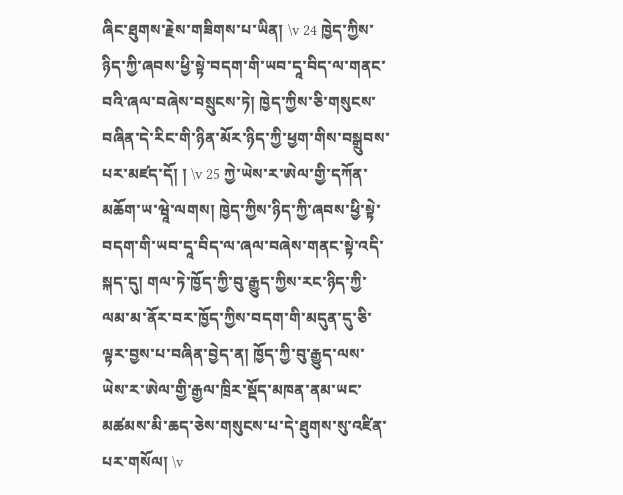ཞིང་ཐུགས་རྗེས་གཟིགས་པ་ཡིན། \v 24 ཁྱེད་ཀྱིས་ཉིད་ཀྱི་ཞབས་ཕྱི་སྟེ་བདག་གི་ཡབ་དཱ་བིད་ལ་གནང་བའི་ཞལ་བཞེས་བསྲུངས་ཏེ། ཁྱེད་ཀྱིས་ཅི་གསུངས་བཞིན་དེ་རིང་གི་ཉིན་མོར་ཉིད་ཀྱི་ཕྱག་གིས་བསྒྲུབས་པར་མཛད་དོ། ། \v 25 ཀྱེ་ཡེས་ར་ཨེལ་གྱི་དཀོན་མཆོག་ཡ་ཝཱེ་ལགས། ཁྱེད་ཀྱིས་ཉིད་ཀྱི་ཞབས་ཕྱི་སྟེ་བདག་གི་ཡབ་དཱ་བིད་ལ་ཞལ་བཞེས་གནང་སྟེ་འདི་སྐད་དུ། གལ་ཏེ་ཁྱོད་ཀྱི་བུ་རྒྱུད་ཀྱིས་རང་ཉིད་ཀྱི་ལམ་མ་ནོར་བར་ཁྱོད་ཀྱིས་བདག་གི་མདུན་དུ་ཅི་ལྟར་བྱས་པ་བཞིན་བྱེད་ན། ཁྱོད་ཀྱི་བུ་རྒྱུད་ལས་ཡེས་ར་ཨེལ་གྱི་རྒྱལ་ཁྲིར་སྡོད་མཁན་ནམ་ཡང་མཚམས་མི་ཆད་ཅེས་གསུངས་པ་དེ་ཐུགས་སུ་འཛིན་པར་གསོལ། \v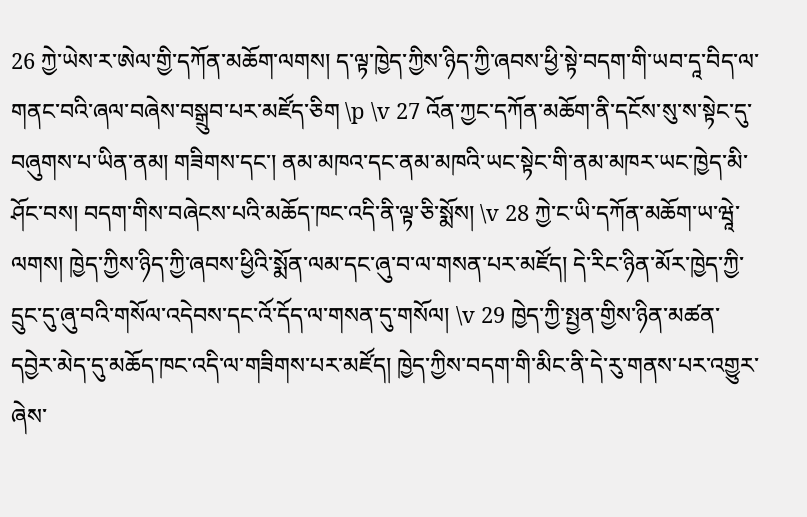26 ཀྱེ་ཡེས་ར་ཨེལ་གྱི་དཀོན་མཆོག་ལགས། ད་ལྟ་ཁྱེད་ཀྱིས་ཉིད་ཀྱི་ཞབས་ཕྱི་སྟེ་བདག་གི་ཡབ་དཱ་བིད་ལ་གནང་བའི་ཞལ་བཞེས་བསྒྲུབ་པར་མཛོད་ཅིག \p \v 27 འོན་ཀྱང་དཀོན་མཆོག་ནི་དངོས་སུ་ས་སྟེང་དུ་བཞུགས་པ་ཡིན་ནམ། གཟིགས་དང་། ནམ་མཁའ་དང་ནམ་མཁའི་ཡང་སྟེང་གི་ནམ་མཁར་ཡང་ཁྱེད་མི་ཤོང་བས། བདག་གིས་བཞེངས་པའི་མཆོད་ཁང་འདི་ནི་ལྟ་ཅི་སྨོས། \v 28 ཀྱེ་ང་ཡི་དཀོན་མཆོག་ཡ་ཝཱེ་ལགས། ཁྱེད་ཀྱིས་ཉིད་ཀྱི་ཞབས་ཕྱིའི་སྨོན་ལམ་དང་ཞུ་བ་ལ་གསན་པར་མཛོད། དེ་རིང་ཉིན་མོར་ཁྱེད་ཀྱི་དྲུང་དུ་ཞུ་བའི་གསོལ་འདེབས་དང་འོ་དོད་ལ་གསན་དུ་གསོལ། \v 29 ཁྱེད་ཀྱི་སྤྱན་གྱིས་ཉིན་མཚན་དབྱེར་མེད་དུ་མཆོད་ཁང་འདི་ལ་གཟིགས་པར་མཛོད། ཁྱེད་ཀྱིས་བདག་གི་མིང་ནི་དེ་རུ་གནས་པར་འགྱུར་ཞེས་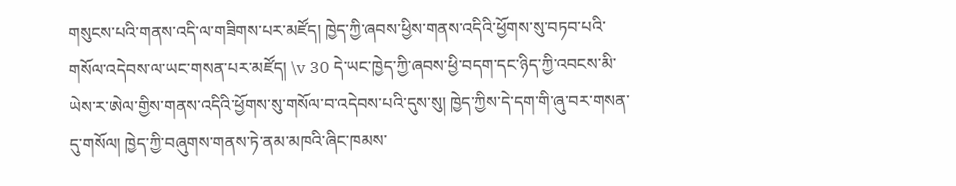གསུངས་པའི་གནས་འདི་ལ་གཟིགས་པར་མཛོད། ཁྱེད་ཀྱི་ཞབས་ཕྱིས་གནས་འདིའི་ཕྱོགས་སུ་བཏབ་པའི་གསོལ་འདེབས་ལ་ཡང་གསན་པར་མཛོད། \v 30 དེ་ཡང་ཁྱེད་ཀྱི་ཞབས་ཕྱི་བདག་དང་ཉིད་ཀྱི་འབངས་མི་ཡེས་ར་ཨེལ་གྱིས་གནས་འདིའི་ཕྱོགས་སུ་གསོལ་བ་འདེབས་པའི་དུས་སུ། ཁྱེད་ཀྱིས་དེ་དག་གི་ཞུ་བར་གསན་དུ་གསོལ། ཁྱེད་ཀྱི་བཞུགས་གནས་ཏེ་ནམ་མཁའི་ཞིང་ཁམས་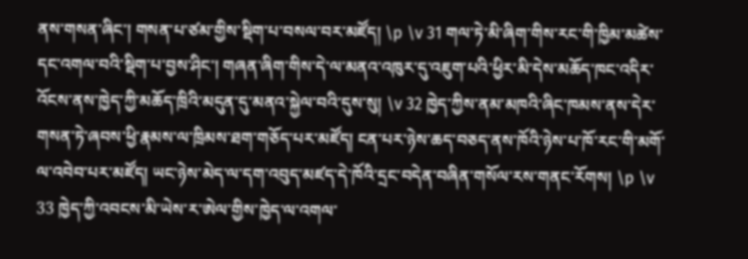ནས་གསན་ཞིང་། གསན་པ་ཙམ་གྱིས་སྡིག་པ་བསལ་བར་མཛོད། \p \v 31 གལ་ཏེ་མི་ཞིག་གིས་རང་གི་ཁྱིམ་མཚེས་དང་འགལ་བའི་སྡིག་པ་བྱས་ཤིང་། གཞན་ཞིག་གིས་དེ་ལ་མནའ་འཁུར་དུ་འཇུག་པའི་ཕྱིར་མི་དེས་མཆོད་ཁང་འདིར་འོངས་ནས་ཁྱེད་ཀྱི་མཆོད་ཁྲིའི་མདུན་དུ་མནའ་སྐྱེལ་བའི་དུས་སུ། \v 32 ཁྱེད་ཀྱིས་ནམ་མཁའི་ཞིང་ཁམས་ནས་དེར་གསན་ཏེ་ཞབས་ཕྱི་རྣམས་ལ་ཁྲིམས་ཐག་གཅོད་པར་མཛོད། ངན་པར་ཉེས་ཆད་བཅད་ནས་ཁོའི་ཉེས་པ་ཁོ་རང་གི་མགོ་ལ་འབེབ་པར་མཛོད། ཡང་ཉེས་མེད་ལ་དག་འབུད་མཛད་དེ་ཁོའི་དྲང་བདེན་བཞིན་གསོལ་རས་གནང་རོགས། \p \v 33 ཁྱེད་ཀྱི་འབངས་མི་ཡེས་ར་ཨེལ་གྱིས་ཁྱེད་ལ་འགལ་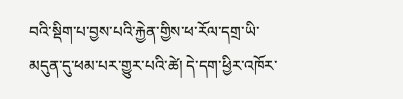བའི་སྡིག་པ་བྱས་པའི་རྐྱེན་གྱིས་ཕ་རོལ་དགྲ་ཡི་མདུན་དུ་ཕམ་པར་གྱུར་པའི་ཚེ། དེ་དག་ཕྱིར་འཁོར་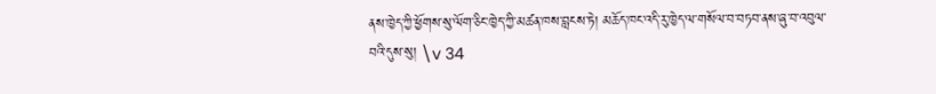ནས་ཁྱེད་ཀྱི་ཕྱོགས་སུ་ལོག་ཅིང་ཁྱེད་ཀྱི་མཚན་ཁས་བླངས་ཏེ། མཆོད་ཁང་འདི་རུ་ཁྱེད་ལ་གསོལ་བ་བཏབ་ནས་ཞུ་བ་འབུལ་བའི་དུས་སུ། \v 34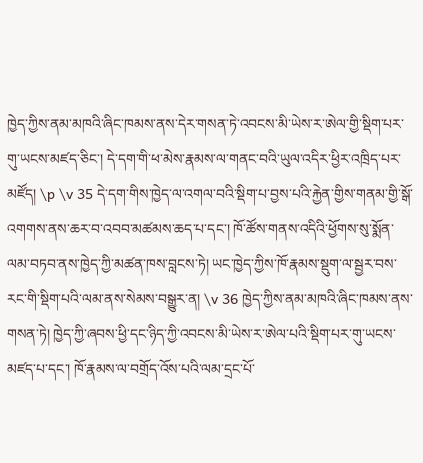ཁྱེད་ཀྱིས་ནམ་མཁའི་ཞིང་ཁམས་ནས་དེར་གསན་ཏེ་འབངས་མི་ཡེས་ར་ཨེལ་གྱི་སྡིག་པར་གུ་ཡངས་མཛད་ཅིང་། དེ་དག་གི་ཕ་མེས་རྣམས་ལ་གནང་བའི་ཡུལ་འདིར་ཕྱིར་འཁྲིད་པར་མཛོད། \p \v 35 དེ་དག་གིས་ཁྱེད་ལ་འགལ་བའི་སྡིག་པ་བྱས་པའི་རྐྱེན་གྱིས་གནམ་གྱི་སྒོ་འགགས་ནས་ཆར་བ་འབབ་མཚམས་ཆད་པ་དང་། ཁོ་ཚོས་གནས་འདིའི་ཕྱོགས་སུ་སྨོན་ལམ་བཏབ་ནས་ཁྱེད་ཀྱི་མཚན་ཁས་བླངས་ཏེ། ཡང་ཁྱེད་ཀྱིས་ཁོ་རྣམས་སྡུག་ལ་སྦྱར་བས་རང་གི་སྡིག་པའི་ལམ་ནས་སེམས་བསྒྱུར་ན། \v 36 ཁྱེད་ཀྱིས་ནམ་མཁའི་ཞིང་ཁམས་ནས་གསན་ཏེ། ཁྱེད་ཀྱི་ཞབས་ཕྱི་དང་ཉིད་ཀྱི་འབངས་མི་ཡེས་ར་ཨེལ་པའི་སྡིག་པར་གུ་ཡངས་མཛད་པ་དང་། ཁོ་རྣམས་ལ་བགྲོད་འོས་པའི་ལམ་དྲང་པོ་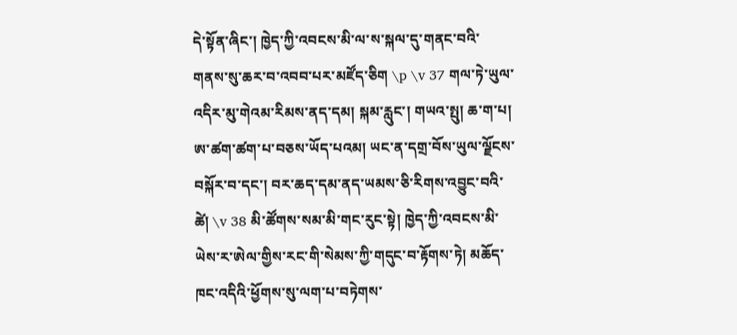དེ་སྟོན་ཞིང་། ཁྱེད་ཀྱི་འབངས་མི་ལ་ས་སྐལ་དུ་གནང་བའི་གནས་སུ་ཆར་བ་འབབ་པར་མཛོད་ཅིག \p \v 37 གལ་ཏེ་ཡུལ་འདིར་མུ་གེའམ་རིམས་ནད་དམ། སྐམ་རླུང་། གཡའ་སྤུ། ཆ་ག་པ། ཨ་ཚག་ཚག་པ་བཅས་ཡོད་པའམ། ཡང་ན་དགྲ་བོས་ཡུལ་ལྗོངས་བསྐོར་བ་དང་། བར་ཆད་དམ་ནད་ཡམས་ཅི་རིགས་འབྱུང་བའི་ཚེ། \v 38 མི་ཚོགས་སམ་མི་གང་རུང་སྟེ། ཁྱེད་ཀྱི་འབངས་མི་ཡེས་ར་ཨེལ་གྱིས་རང་གི་སེམས་ཀྱི་གདུང་བ་རྟོགས་ཏེ། མཆོད་ཁང་འདིའི་ཕྱོགས་སུ་ལག་པ་བཏེགས་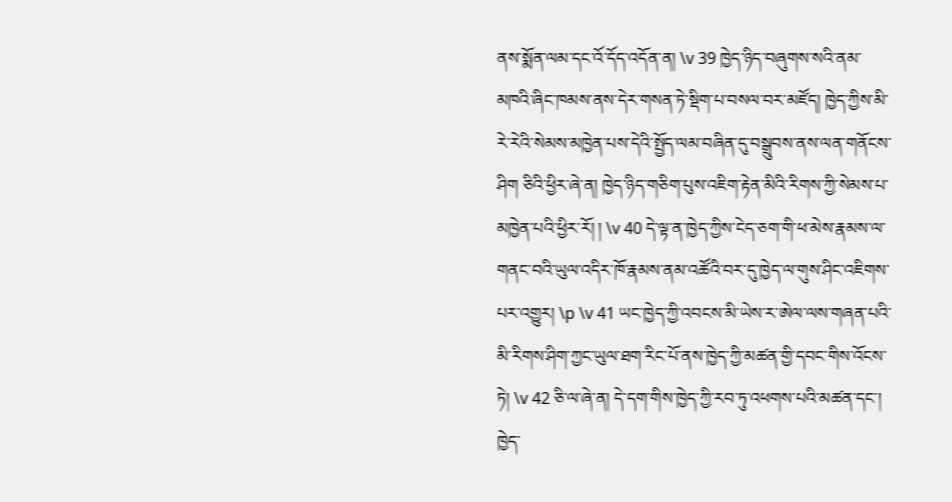ནས་སྨོན་ལམ་དང་འོ་དོད་འདོན་ན། \v 39 ཁྱེད་ཉིད་བཞུགས་སའི་ནམ་མཁའི་ཞིང་ཁམས་ནས་དེར་གསན་ཏེ་སྡིག་པ་བསལ་བར་མཛོད། ཁྱེད་ཀྱིས་མི་རེ་རེའི་སེམས་མཁྱེན་པས་དེའི་སྤྱོད་ལམ་བཞིན་དུ་བསྒྲུབས་ནས་ལན་གནོངས་ཤིག ཅིའི་ཕྱིར་ཞེ་ན། ཁྱེད་ཉིད་གཅིག་པུས་འཇིག་རྟེན་མིའི་རིགས་ཀྱི་སེམས་པ་མཁྱེན་པའི་ཕྱིར་རོ། ། \v 40 དེ་ལྟ་ན་ཁྱེད་ཀྱིས་ངེད་ཅག་གི་ཕ་མེས་རྣམས་ལ་གནང་བའི་ཡུལ་འདིར་ཁོ་རྣམས་ནམ་འཚོའི་བར་དུ་ཁྱེད་ལ་གུས་ཤིང་འཇིགས་པར་འགྱུར། \p \v 41 ཡང་ཁྱེད་ཀྱི་འབངས་མི་ཡེས་ར་ཨེལ་ལས་གཞན་པའི་མི་རིགས་ཤིག་ཀྱང་ཡུལ་ཐག་རིང་པོ་ནས་ཁྱེད་ཀྱི་མཚན་གྱི་དབང་གིས་འོངས་ཏེ། \v 42 ཅི་ལ་ཞེ་ན། དེ་དག་གིས་ཁྱེད་ཀྱི་རབ་ཏུ་འཕགས་པའི་མཚན་དང་། ཁྱེད་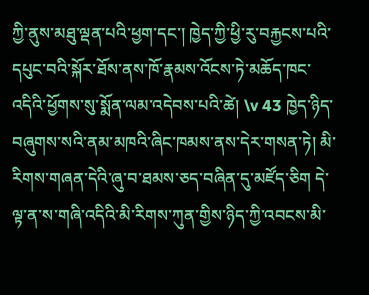ཀྱི་ནུས་མཐུ་ལྡན་པའི་ཕྱག་དང་། ཁྱེད་ཀྱི་ཕྱི་རུ་བརྐྱངས་པའི་དཔུང་བའི་སྐོར་ཐོས་ནས་ཁོ་རྣམས་འོངས་ཏེ་མཆོད་ཁང་འདིའི་ཕྱོགས་སུ་སྨོན་ལམ་འདེབས་པའི་ཚེ། \v 43 ཁྱེད་ཉིད་བཞུགས་སའི་ནམ་མཁའི་ཞིང་ཁམས་ནས་དེར་གསན་ཏེ། མི་རིགས་གཞན་དེའི་ཞུ་བ་ཐམས་ཅད་བཞིན་དུ་མཛོད་ཅིག དེ་ལྟ་ན་ས་གཞི་འདིའི་མི་རིགས་ཀུན་གྱིས་ཉིད་ཀྱི་འབངས་མི་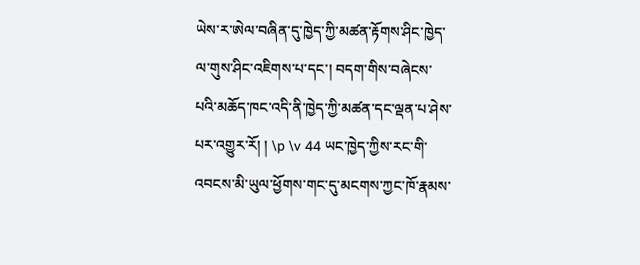ཡེས་ར་ཨེལ་བཞིན་དུ་ཁྱེད་ཀྱི་མཚན་རྟོགས་ཤིང་ཁྱེད་ལ་གུས་ཤིང་འཇིགས་པ་དང་། བདག་གིས་བཞེངས་པའི་མཆོད་ཁང་འདི་ནི་ཁྱེད་ཀྱི་མཚན་དང་ལྡན་པ་ཤེས་པར་འགྱུར་རོ། ། \p \v 44 ཡང་ཁྱེད་ཀྱིས་རང་གི་འབངས་མི་ཡུལ་ཕྱོགས་གང་དུ་མངགས་ཀྱང་ཁོ་རྣམས་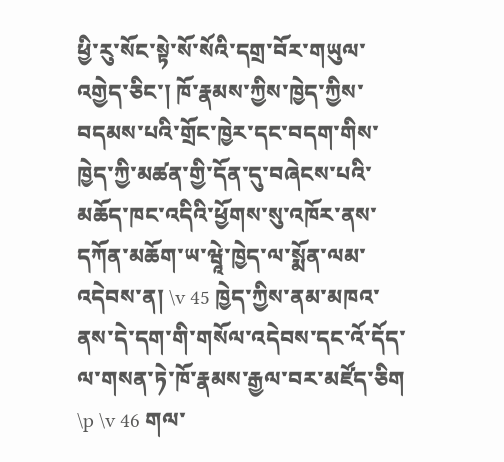ཕྱི་རུ་སོང་སྟེ་སོ་སོའི་དགྲ་བོར་གཡུལ་འགྱེད་ཅིང་། ཁོ་རྣམས་ཀྱིས་ཁྱེད་ཀྱིས་བདམས་པའི་གྲོང་ཁྱེར་དང་བདག་གིས་ཁྱེད་ཀྱི་མཚན་གྱི་དོན་དུ་བཞེངས་པའི་མཆོད་ཁང་འདིའི་ཕྱོགས་སུ་འཁོར་ནས་དཀོན་མཆོག་ཡ་ཝཱེ་ཁྱེད་ལ་སྨོན་ལམ་འདེབས་ན། \v 45 ཁྱེད་ཀྱིས་ནམ་མཁའ་ནས་དེ་དག་གི་གསོལ་འདེབས་དང་འོ་དོད་ལ་གསན་ཏེ་ཁོ་རྣམས་རྒྱལ་བར་མཛོད་ཅིག \p \v 46 གལ་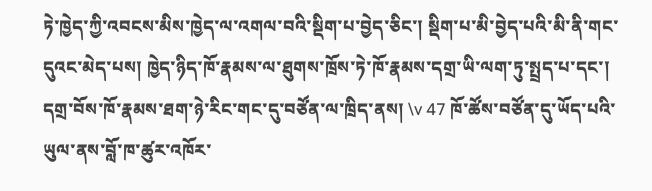ཏེ་ཁྱེད་ཀྱི་འབངས་མིས་ཁྱེད་ལ་འགལ་བའི་སྡིག་པ་བྱེད་ཅིང་། སྡིག་པ་མི་བྱེད་པའི་མི་ནི་གང་དུའང་མེད་པས། ཁྱེད་ཉིད་ཁོ་རྣམས་ལ་ཐུགས་ཁྲོས་ཏེ་ཁོ་རྣམས་དགྲ་ཡི་ལག་ཏུ་སྤྲད་པ་དང་། དགྲ་བོས་ཁོ་རྣམས་ཐག་ཉེ་རིང་གང་དུ་བཙོན་ལ་ཁྲིད་ནས། \v 47 ཁོ་ཚོས་བཙོན་དུ་ཡོད་པའི་ཡུལ་ནས་བློ་ཁ་ཚུར་འཁོར་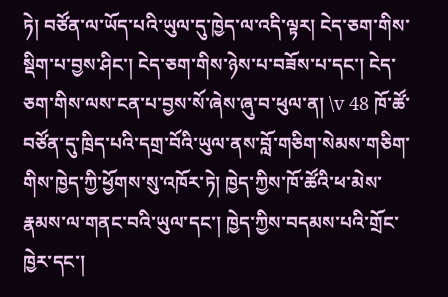ཏེ། བཙོན་ལ་ཡོད་པའི་ཡུལ་དུ་ཁྱེད་ལ་འདི་ལྟར། ངེད་ཅག་གིས་སྡིག་པ་བྱས་ཤིང་། ངེད་ཅག་གིས་ཉེས་པ་བཟོས་པ་དང་། ངེད་ཅག་གིས་ལས་ངན་པ་བྱས་སོ་ཞེས་ཞུ་བ་ཕུལ་ན། \v 48 ཁོ་ཚོ་བཙོན་དུ་ཁྲིད་པའི་དགྲ་བོའི་ཡུལ་ནས་བློ་གཅིག་སེམས་གཅིག་གིས་ཁྱེད་ཀྱི་ཕྱོགས་སུ་འཁོར་ཏེ། ཁྱེད་ཀྱིས་ཁོ་ཚོའི་ཕ་མེས་རྣམས་ལ་གནང་བའི་ཡུལ་དང་། ཁྱེད་ཀྱིས་བདམས་པའི་གྲོང་ཁྱེར་དང་།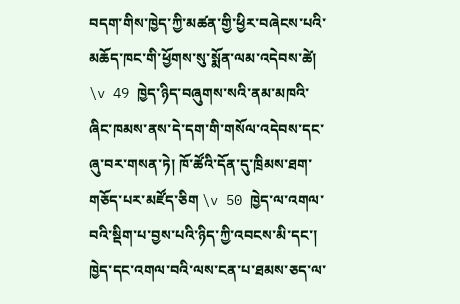བདག་གིས་ཁྱེད་ཀྱི་མཚན་གྱི་ཕྱིར་བཞེངས་པའི་མཆོད་ཁང་གི་ཕྱོགས་སུ་སྨོན་ལམ་འདེབས་ཚེ། \v 49 ཁྱེད་ཉིད་བཞུགས་སའི་ནམ་མཁའི་ཞིང་ཁམས་ནས་དེ་དག་གི་གསོལ་འདེབས་དང་ཞུ་བར་གསན་ཏེ། ཁོ་ཚོའི་དོན་དུ་ཁྲིམས་ཐག་གཅོད་པར་མཛོད་ཅིག \v 50 ཁྱེད་ལ་འགལ་བའི་སྡིག་པ་བྱས་པའི་ཉིད་ཀྱི་འབངས་མི་དང་། ཁྱེད་དང་འགལ་བའི་ལས་ངན་པ་ཐམས་ཅད་ལ་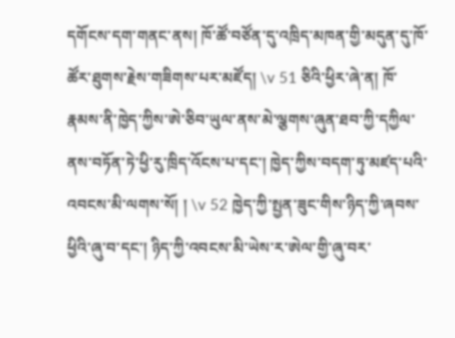དགོངས་དག་གནང་ནས། ཁོ་ཚོ་བཙོན་དུ་འཁྲིད་མཁན་གྱི་མདུན་དུ་ཁོ་ཚོར་ཐུགས་རྗེས་གཟིགས་པར་མཛོད། \v 51 ཅིའི་ཕྱིར་ཞེ་ན། ཁོ་རྣམས་ནི་ཁྱེད་ཀྱིས་ཨེ་ཅིབ་ཡུལ་ནས་མེ་ལྕགས་ཞུན་ཐབ་ཀྱི་དཀྱིལ་ནས་བཏོན་ཏེ་ཕྱི་རུ་ཁྲིད་འོངས་པ་དང་། ཁྱེད་ཀྱིས་བདག་ཏུ་མཛད་པའི་འབངས་མི་ལགས་སོ། ། \v 52 ཁྱེད་ཀྱི་སྤྱན་ཟུང་གིས་ཉིད་ཀྱི་ཞབས་ཕྱིའི་ཞུ་བ་དང་། ཉིད་ཀྱི་འབངས་མི་ཡེས་ར་ཨེལ་གྱི་ཞུ་བར་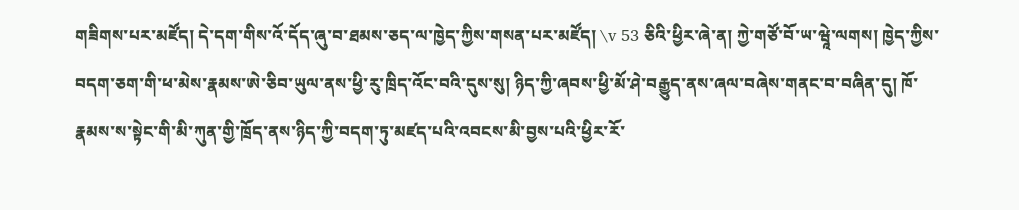གཟིགས་པར་མཛོད། དེ་དག་གིས་འོ་དོད་ཞུ་བ་ཐམས་ཅད་ལ་ཁྱེད་ཀྱིས་གསན་པར་མཛོད། \v 53 ཅིའི་ཕྱིར་ཞེ་ན། ཀྱེ་གཙོ་བོ་ཡ་ཝཱེ་ལགས། ཁྱེད་ཀྱིས་བདག་ཅག་གི་ཕ་མེས་རྣམས་ཨེ་ཅིབ་ཡུལ་ནས་ཕྱི་རུ་ཁྲིད་འོང་བའི་དུས་སུ། ཉིད་ཀྱི་ཞབས་ཕྱི་མོ་ཤེ་བརྒྱུད་ནས་ཞལ་བཞེས་གནང་བ་བཞིན་དུ། ཁོ་རྣམས་ས་སྟེང་གི་མི་ཀུན་གྱི་ཁྲོད་ནས་ཉིད་ཀྱི་བདག་ཏུ་མཛད་པའི་འབངས་མི་བྱས་པའི་ཕྱིར་རོ་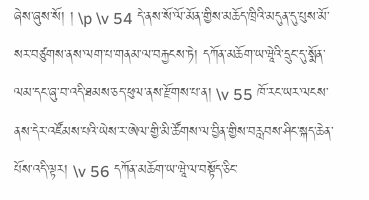ཞེས་ཞུས་སོ། ། \p \v 54 དེ་ནས་སོ་ལོ་མོན་གྱིས་མཆོད་ཁྲིའི་མདུན་དུ་པུས་མོ་སར་བཙུགས་ནས་ལག་པ་གནམ་ལ་བརྐྱངས་ཏེ། དཀོན་མཆོག་ཡ་ཝཱེའི་དྲུང་དུ་སྨོན་ལམ་དང་ཞུ་བ་འདི་ཐམས་ཅད་ཕུལ་ནས་རྫོགས་པ་ན། \v 55 ཁོ་རང་ཡར་ལངས་ནས་དེར་འཛོམས་པའི་ཡེས་ར་ཨེལ་གྱི་མི་ཚོགས་ལ་བྱིན་གྱིས་བརླབས་ཤིང་སྐད་ཆེན་པོས་འདི་ལྟར། \v 56 དཀོན་མཆོག་ཡ་ཝཱེ་ལ་བསྟོད་ཅིང་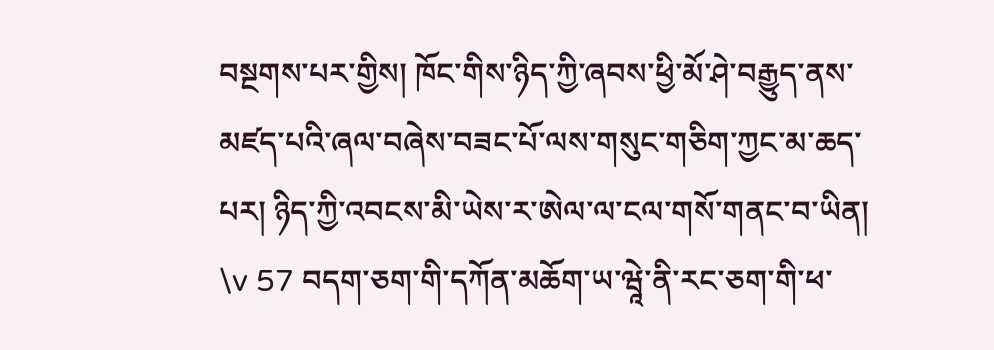བསྔགས་པར་གྱིས། ཁོང་གིས་ཉིད་ཀྱི་ཞབས་ཕྱི་མོ་ཤེ་བརྒྱུད་ནས་མཛད་པའི་ཞལ་བཞེས་བཟང་པོ་ལས་གསུང་གཅིག་ཀྱང་མ་ཆད་པར། ཉིད་ཀྱི་འབངས་མི་ཡེས་ར་ཨེལ་ལ་ངལ་གསོ་གནང་བ་ཡིན། \v 57 བདག་ཅག་གི་དཀོན་མཆོག་ཡ་ཝཱེ་ནི་རང་ཅག་གི་ཕ་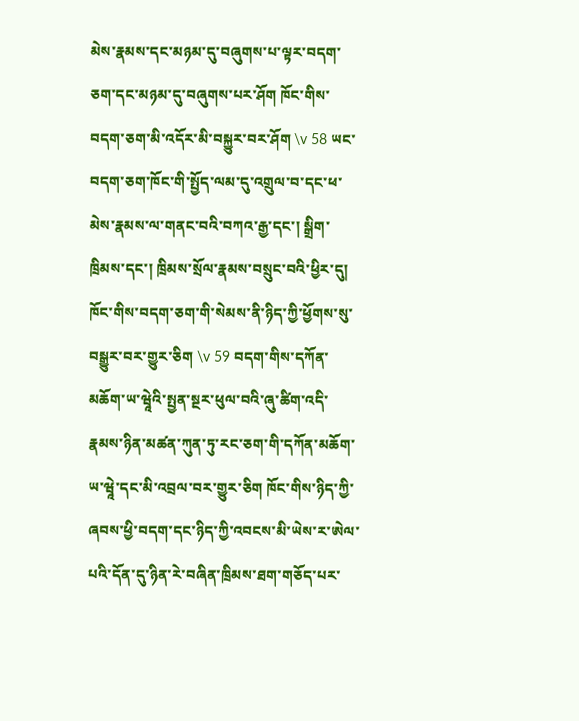མེས་རྣམས་དང་མཉམ་དུ་བཞུགས་པ་ལྟར་བདག་ཅག་དང་མཉམ་དུ་བཞུགས་པར་ཤོག ཁོང་གིས་བདག་ཅག་མི་འདོར་མི་བསྐྱུར་བར་ཤོག \v 58 ཡང་བདག་ཅག་ཁོང་གི་སྤྱོད་ལམ་དུ་འགྲུལ་བ་དང་ཕ་མེས་རྣམས་ལ་གནང་བའི་བཀའ་རྒྱ་དང་། སྒྲིག་ཁྲིམས་དང་། ཁྲིམས་སྲོལ་རྣམས་བསྲུང་བའི་ཕྱིར་དུ། ཁོང་གིས་བདག་ཅག་གི་སེམས་ནི་ཉིད་ཀྱི་ཕྱོགས་སུ་བསྒྱུར་བར་གྱུར་ཅིག \v 59 བདག་གིས་དཀོན་མཆོག་ཡ་ཝཱེའི་སྤྱན་སྔར་ཕུལ་བའི་ཞུ་ཚིག་འདི་རྣམས་ཉིན་མཚན་ཀུན་ཏུ་རང་ཅག་གི་དཀོན་མཆོག་ཡ་ཝཱེ་དང་མི་འབྲལ་བར་གྱུར་ཅིག ཁོང་གིས་ཉིད་ཀྱི་ཞབས་ཕྱི་བདག་དང་ཉིད་ཀྱི་འབངས་མི་ཡེས་ར་ཨེལ་པའི་དོན་དུ་ཉིན་རེ་བཞིན་ཁྲིམས་ཐག་གཅོད་པར་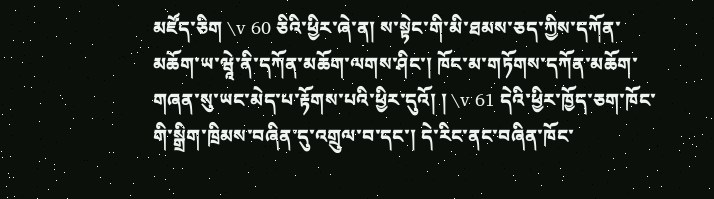མཛོད་ཅིག \v 60 ཅིའི་ཕྱིར་ཞེ་ན། ས་སྟེང་གི་མི་ཐམས་ཅད་ཀྱིས་དཀོན་མཆོག་ཡ་ཝཱེ་ནི་དཀོན་མཆོག་ལགས་ཤིང་། ཁོང་མ་གཏོགས་དཀོན་མཆོག་གཞན་སུ་ཡང་མེད་པ་རྟོགས་པའི་ཕྱིར་དུའོ། ། \v 61 དེའི་ཕྱིར་ཁྱོད་ཅག་ཁོང་གི་སྒྲིག་ཁྲིམས་བཞིན་དུ་འགྲུལ་བ་དང་། དེ་རིང་ནང་བཞིན་ཁོང་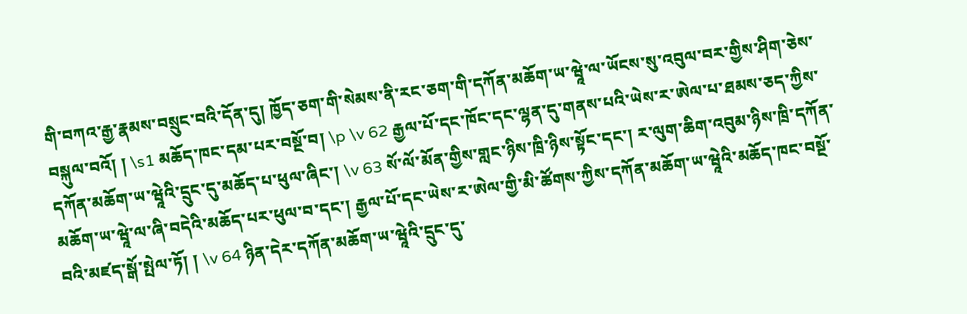གི་བཀའ་རྒྱ་རྣམས་བསྲུང་བའི་དོན་དུ། ཁྱོད་ཅག་གི་སེམས་ནི་རང་ཅག་གི་དཀོན་མཆོག་ཡ་ཝཱེ་ལ་ཡོངས་སུ་འབུལ་བར་གྱིས་ཤིག་ཅེས་བསྐུལ་བའོ། ། \s1 མཆོད་ཁང་དམ་པར་བསྔོ་བ། \p \v 62 རྒྱལ་པོ་དང་ཁོང་དང་ལྷན་དུ་གནས་པའི་ཡེས་ར་ཨེལ་པ་ཐམས་ཅད་ཀྱིས་དཀོན་མཆོག་ཡ་ཝཱེའི་དྲུང་དུ་མཆོད་པ་ཕུལ་ཞིང་། \v 63 སོ་ལོ་མོན་གྱིས་གླང་ཉིས་ཁྲི་ཉིས་སྟོང་དང་། ར་ལུག་ཆིག་འབུམ་ཉིས་ཁྲི་དཀོན་མཆོག་ཡ་ཝཱེ་ལ་ཞི་བདེའི་མཆོད་པར་ཕུལ་བ་དང་། རྒྱལ་པོ་དང་ཡེས་ར་ཨེལ་གྱི་མི་ཚོགས་ཀྱིས་དཀོན་མཆོག་ཡ་ཝཱེའི་མཆོད་ཁང་བསྔོ་བའི་མཛད་སྒོ་སྤེལ་ཏོ། ། \v 64 ཉིན་དེར་དཀོན་མཆོག་ཡ་ཝཱེའི་དྲུང་དུ་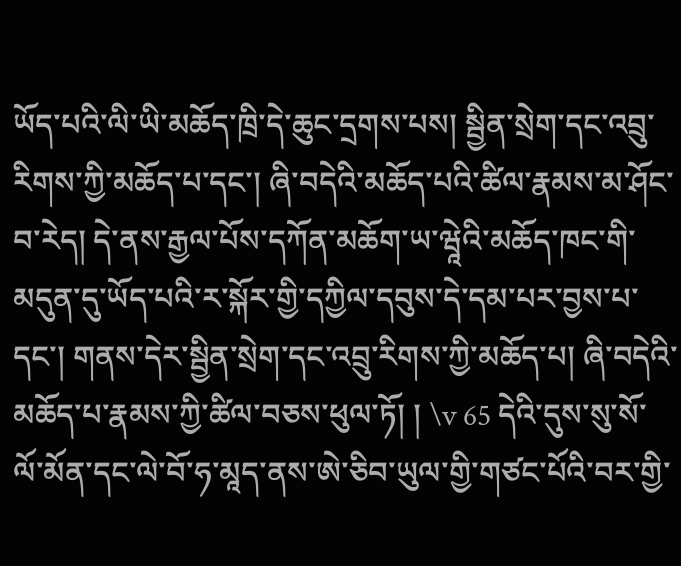ཡོད་པའི་ལི་ཡི་མཆོད་ཁྲི་དེ་ཆུང་དྲགས་པས། སྦྱིན་སྲེག་དང་འབྲུ་རིགས་ཀྱི་མཆོད་པ་དང་། ཞི་བདེའི་མཆོད་པའི་ཚིལ་རྣམས་མ་ཤོང་བ་རེད། དེ་ནས་རྒྱལ་པོས་དཀོན་མཆོག་ཡ་ཝཱེའི་མཆོད་ཁང་གི་མདུན་དུ་ཡོད་པའི་ར་སྐོར་གྱི་དཀྱིལ་དབུས་དེ་དམ་པར་བྱས་པ་དང་། གནས་དེར་སྦྱིན་སྲེག་དང་འབྲུ་རིགས་ཀྱི་མཆོད་པ། ཞི་བདེའི་མཆོད་པ་རྣམས་ཀྱི་ཚིལ་བཅས་ཕུལ་ཏོ། ། \v 65 དེའི་དུས་སུ་སོ་ལོ་མོན་དང་ལེ་བོ་ཧ་མཱད་ནས་ཨེ་ཅིབ་ཡུལ་གྱི་གཙང་པོའི་བར་གྱི་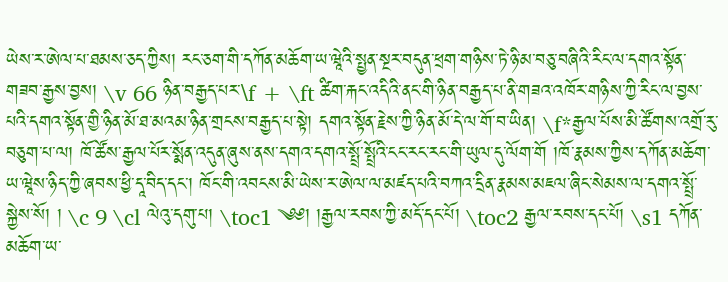ཡེས་ར་ཨེལ་པ་ཐམས་ཅད་ཀྱིས། རང་ཅག་གི་དཀོན་མཆོག་ཡ་ཝཱེའི་སྤྱན་སྔར་བདུན་ཕྲག་གཉིས་ཏེ་ཉི་མ་བཅུ་བཞིའི་རིང་ལ་དགའ་སྟོན་གཟབ་རྒྱས་བྱས། \v 66 ཉིན་བརྒྱད་པར་\f + \ft ཚིག་རྐང་འདིའི་ནང་གི་ཉིན་བརྒྱད་པ་ནི་གཟའ་འཁོར་གཉིས་ཀྱི་རིང་ལ་བྱས་པའི་དགའ་སྟོན་གྱི་ཉིན་མོ་ཐ་མའམ་ཉིན་གྲངས་བརྒྱད་པ་སྟེ། དགའ་སྟོན་རྗེས་ཀྱི་ཉིན་མོ་དེ་ལ་གོ་བ་ཡིན། \f*རྒྱལ་པོས་མི་ཚོགས་འགྲོ་རུ་བཅུག་པ་ལ། ཁོ་ཚོས་རྒྱལ་པོར་སྨོན་འདུན་ཞུས་ནས་དགའ་དགའ་སྤྲོ་སྤྲོའི་ངང་རང་རང་གི་ཡུལ་དུ་ལོག་གོ །ཁོ་རྣམས་ཀྱིས་དཀོན་མཆོག་ཡ་ཝཱེས་ཉིད་ཀྱི་ཞབས་ཕྱི་དཱ་བིད་དང་། ཁོང་གི་འབངས་མི་ཡེས་ར་ཨེལ་ལ་མཛད་པའི་བཀའ་དྲིན་རྣམས་མཇལ་ཞིང་སེམས་ལ་དགའ་སྤྲོ་སྐྱེས་སོ། ། \c 9 \cl ལེའུ་དགུ་པ། \toc1 ༄༅། །རྒྱལ་རབས་ཀྱི་མདོ་དང་པོ། \toc2 རྒྱལ་རབས་དང་པོ། \s1 དཀོན་མཆོག་ཡ་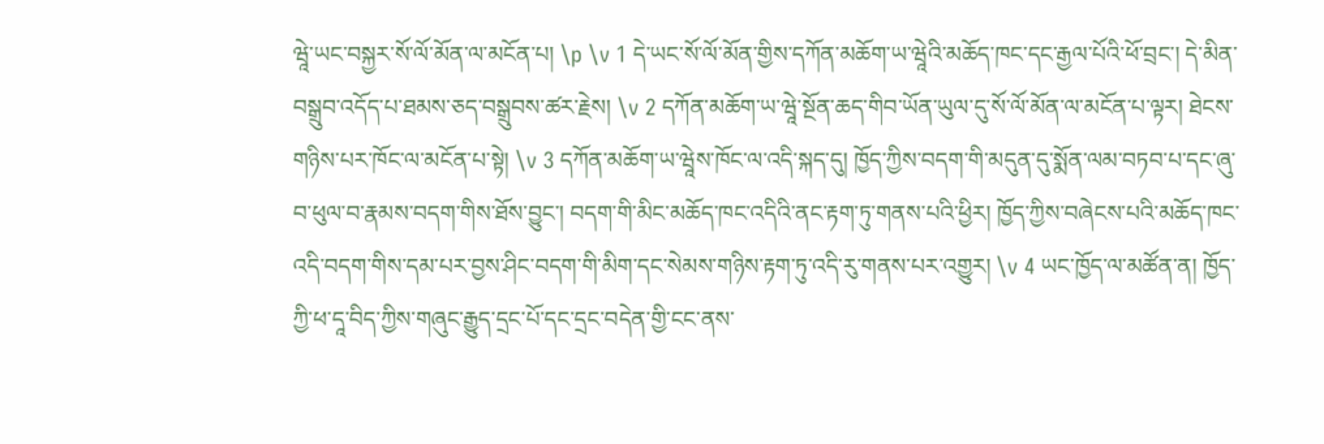ཝཱེ་ཡང་བསྐྱར་སོ་ལོ་མོན་ལ་མངོན་པ། \p \v 1 དེ་ཡང་སོ་ལོ་མོན་གྱིས་དཀོན་མཆོག་ཡ་ཝཱེའི་མཆོད་ཁང་དང་རྒྱལ་པོའི་ཕོ་བྲང་། དེ་མིན་བསྒྲུབ་འདོད་པ་ཐམས་ཅད་བསྒྲུབས་ཚར་རྗེས། \v 2 དཀོན་མཆོག་ཡ་ཝཱེ་སྔོན་ཆད་གིབ་ཡོན་ཡུལ་དུ་སོ་ལོ་མོན་ལ་མངོན་པ་ལྟར། ཐེངས་གཉིས་པར་ཁོང་ལ་མངོན་པ་སྟེ། \v 3 དཀོན་མཆོག་ཡ་ཝཱེས་ཁོང་ལ་འདི་སྐད་དུ། ཁྱོད་ཀྱིས་བདག་གི་མདུན་དུ་སྨོན་ལམ་བཏབ་པ་དང་ཞུ་བ་ཕུལ་བ་རྣམས་བདག་གིས་ཐོས་བྱུང་། བདག་གི་མིང་མཆོད་ཁང་འདིའི་ནང་རྟག་ཏུ་གནས་པའི་ཕྱིར། ཁྱོད་ཀྱིས་བཞེངས་པའི་མཆོད་ཁང་འདི་བདག་གིས་དམ་པར་བྱས་ཤིང་བདག་གི་མིག་དང་སེམས་གཉིས་རྟག་ཏུ་འདི་རུ་གནས་པར་འགྱུར། \v 4 ཡང་ཁྱོད་ལ་མཚོན་ན། ཁྱོད་ཀྱི་ཕ་དཱ་བིད་ཀྱིས་གཞུང་རྒྱུད་དྲང་པོ་དང་དྲང་བདེན་གྱི་ངང་ནས་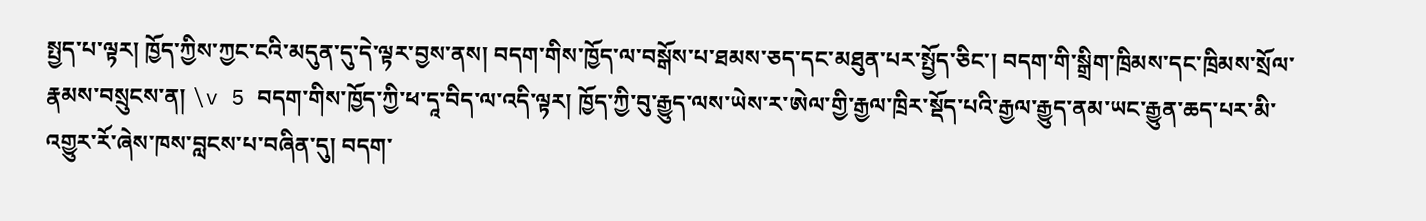སྤྱད་པ་ལྟར། ཁྱོད་ཀྱིས་ཀྱང་ངའི་མདུན་དུ་དེ་ལྟར་བྱས་ནས། བདག་གིས་ཁྱོད་ལ་བསྒོས་པ་ཐམས་ཅད་དང་མཐུན་པར་སྤྱོད་ཅིང་། བདག་གི་སྒྲིག་ཁྲིམས་དང་ཁྲིམས་སྲོལ་རྣམས་བསྲུངས་ན། \v 5 བདག་གིས་ཁྱོད་ཀྱི་ཕ་དཱ་བིད་ལ་འདི་ལྟར། ཁྱོད་ཀྱི་བུ་རྒྱུད་ལས་ཡེས་ར་ཨེལ་གྱི་རྒྱལ་ཁྲིར་སྡོད་པའི་རྒྱལ་རྒྱུད་ནམ་ཡང་རྒྱུན་ཆད་པར་མི་འགྱུར་རོ་ཞེས་ཁས་བླངས་པ་བཞིན་དུ། བདག་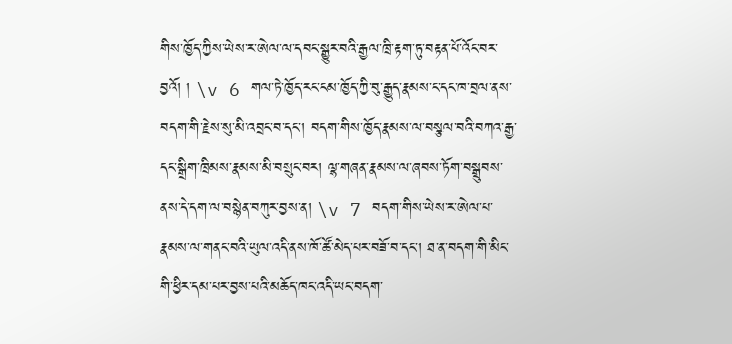གིས་ཁྱོད་ཀྱིས་ཡེས་ར་ཨེལ་ལ་དབང་སྒྱུར་བའི་རྒྱལ་ཁྲི་རྟག་ཏུ་བརྟན་པོ་འོང་བར་བྱའོ། ། \v 6 གལ་ཏེ་ཁྱོད་རང་ངམ་ཁྱོད་ཀྱི་བུ་རྒྱུད་རྣམས་ང་དང་ཁ་བྲལ་ནས་བདག་གི་རྗེས་སུ་མི་འབྲང་བ་དང་། བདག་གིས་ཁྱོད་རྣམས་ལ་བསྩལ་བའི་བཀའ་རྒྱ་དང་སྒྲིག་ཁྲིམས་རྣམས་མི་བསྲུང་བར། ལྷ་གཞན་རྣམས་ལ་ཞབས་ཏོག་བསྒྲུབས་ནས་དེ་དག་ལ་བསྙེན་བཀུར་བྱས་ན། \v 7 བདག་གིས་ཡེས་ར་ཨེལ་པ་རྣམས་ལ་གནང་བའི་ཡུལ་འདི་ནས་ཁོ་ཚོ་མེད་པར་བཟོ་བ་དང་། ཐ་ན་བདག་གི་མིང་གི་ཕྱིར་དམ་པར་བྱས་པའི་མཆོད་ཁང་འདི་ཡང་བདག་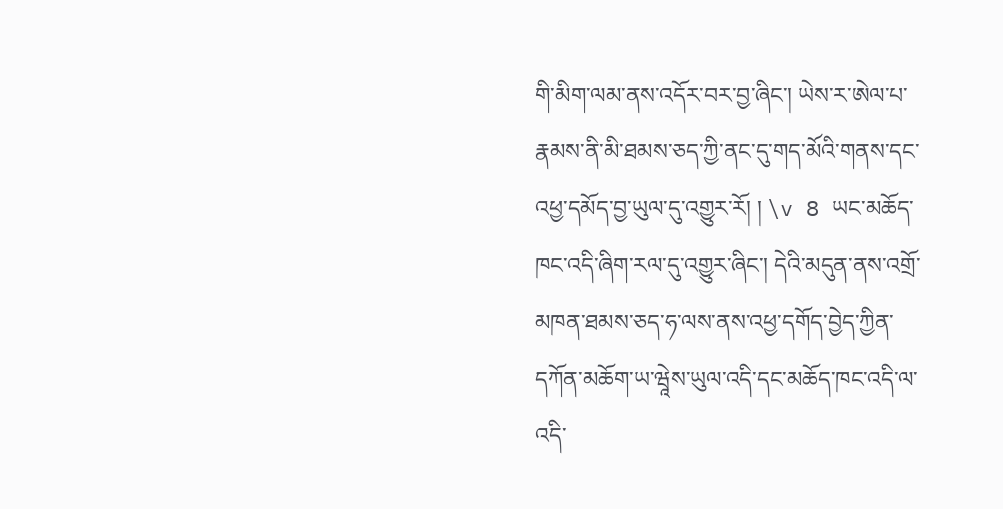གི་མིག་ལམ་ནས་འདོར་བར་བྱ་ཞིང་། ཡེས་ར་ཨེལ་པ་རྣམས་ནི་མི་ཐམས་ཅད་ཀྱི་ནང་དུ་གད་མོའི་གནས་དང་འཕྱ་དམོད་བྱ་ཡུལ་དུ་འགྱུར་རོ། ། \v 8 ཡང་མཆོད་ཁང་འདི་ཞིག་རལ་དུ་འགྱུར་ཞིང་། དེའི་མདུན་ནས་འགྲོ་མཁན་ཐམས་ཅད་ཧ་ལས་ནས་འཕྱ་དགོད་བྱེད་ཀྱིན་དཀོན་མཆོག་ཡ་ཝཱེས་ཡུལ་འདི་དང་མཆོད་ཁང་འདི་ལ་འདི་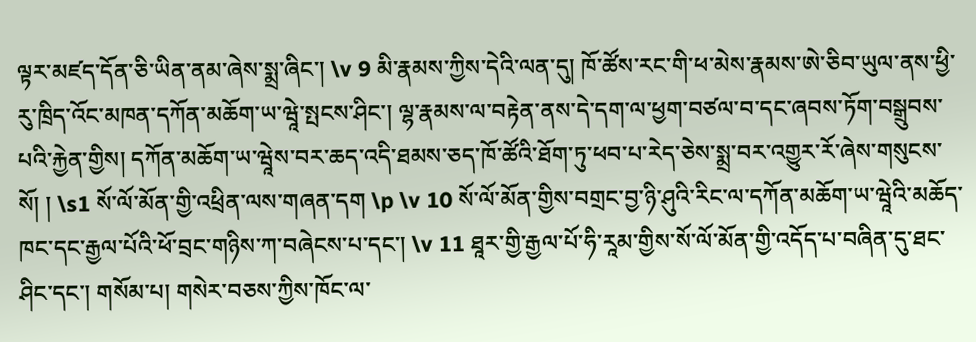ལྟར་མཛད་དོན་ཅི་ཡིན་ནམ་ཞེས་སྨྲ་ཞིང་། \v 9 མི་རྣམས་ཀྱིས་དེའི་ལན་དུ། ཁོ་ཚོས་རང་གི་ཕ་མེས་རྣམས་ཨེ་ཅིབ་ཡུལ་ནས་ཕྱི་རུ་ཁྲིད་འོང་མཁན་དཀོན་མཆོག་ཡ་ཝཱེ་སྤངས་ཤིང་། ལྷ་རྣམས་ལ་བརྟེན་ནས་དེ་དག་ལ་ཕྱག་བཙལ་བ་དང་ཞབས་ཏོག་བསྒྲུབས་པའི་རྐྱེན་གྱིས། དཀོན་མཆོག་ཡ་ཝཱེས་བར་ཆད་འདི་ཐམས་ཅད་ཁོ་ཚོའི་ཐོག་ཏུ་ཕབ་པ་རེད་ཅེས་སྨྲ་བར་འགྱུར་རོ་ཞེས་གསུངས་སོ། ། \s1 སོ་ལོ་མོན་གྱི་འཕྲིན་ལས་གཞན་དག \p \v 10 སོ་ལོ་མོན་གྱིས་བགྲང་བྱ་ཉི་ཤུའི་རིང་ལ་དཀོན་མཆོག་ཡ་ཝཱེའི་མཆོད་ཁང་དང་རྒྱལ་པོའི་ཕོ་བྲང་གཉིས་ཀ་བཞེངས་པ་དང་། \v 11 ཐཱར་གྱི་རྒྱལ་པོ་ཧི་རཱམ་གྱིས་སོ་ལོ་མོན་གྱི་འདོད་པ་བཞིན་དུ་ཐང་ཤིང་དང་། གསོམ་པ། གསེར་བཅས་ཀྱིས་ཁོང་ལ་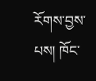རོགས་བྱས་པས། ཁོང་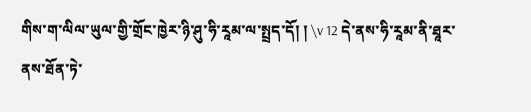གིས་ག་ལིལ་ཡུལ་གྱི་གྲོང་ཁྱེར་ཉི་ཤུ་ཧི་རཱམ་ལ་སྤྲད་དོ། ། \v 12 དེ་ནས་ཧི་རཱམ་ནི་ཐཱར་ནས་ཐོན་ཏེ་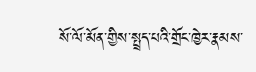སོ་ལོ་མོན་གྱིས་སྤྲད་པའི་གྲོང་ཁྱེར་རྣམས་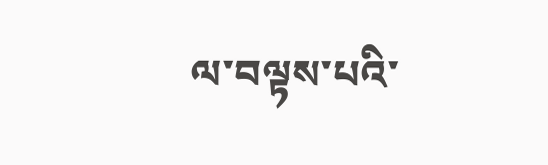ལ་བལྟས་པའི་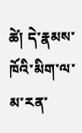ཚེ། དེ་རྣམས་ཁོའི་མིག་ལ་མ་རན་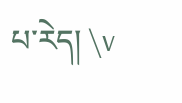པ་རེད། \v